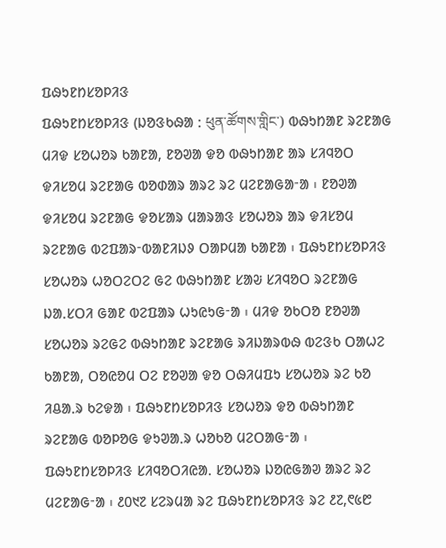ᱯᱷᱩᱱᱴᱥᱚᱞᱤᱝ
ᱯᱷᱩᱱᱴᱥᱚᱞᱤᱝ (ᱡᱚᱝᱠᱷᱟ ᱺ ཕུན་ཚོགས་གླིང་) ᱵᱷᱩᱴᱟᱱ ᱨᱮᱱᱟᱜ ᱢᱤᱫ ᱥᱚᱦᱚᱨ ᱠᱟᱱᱟ, ᱱᱚᱣᱟ ᱫᱚ ᱵᱷᱩᱴᱟᱱ ᱟᱨ ᱥᱤᱧᱚᱛ ᱫᱤᱥᱚᱢ ᱨᱮᱱᱟᱜ ᱵᱚᱰᱟᱨ ᱟᱨᱮ ᱨᱮ ᱢᱮᱱᱟᱜᱟᱼᱟ ᱾ ᱱᱚᱣᱟ ᱫᱤᱥᱚᱢ ᱨᱮᱱᱟᱜ ᱫᱚᱥᱟᱨ ᱢᱟᱨᱟᱝ ᱥᱚᱦᱚᱨ ᱟᱨ ᱫᱤᱥᱚᱢ ᱨᱮᱱᱟᱜ ᱵᱮᱯᱟᱨᱼᱵᱟᱱᱤᱡᱽ ᱛᱟᱞᱢᱟ ᱠᱟᱱᱟ ᱾ ᱯᱷᱩᱱᱴᱥᱚᱞᱤᱝ ᱥᱚᱦᱚᱨ ᱦᱚᱛᱮᱛᱮ ᱜᱮ ᱵᱷᱩᱴᱟᱱ ᱥᱟᱶ ᱥᱤᱧᱚᱛ ᱨᱮᱱᱟᱜ ᱡᱟᱹᱥᱛᱤ ᱜᱟᱱ ᱵᱮᱯᱟᱨ ᱦᱩᱭᱩᱜᱼᱟ ᱾ ᱢᱤᱫ ᱚᱠᱛᱚ ᱱᱚᱣᱟ ᱥᱚᱦᱚᱨ ᱨᱮᱜᱮ ᱵᱷᱩᱴᱟᱱ ᱨᱮᱱᱟᱜ ᱨᱤᱡᱟᱨᱵᱷ ᱵᱮᱝᱠ ᱛᱟᱦᱮ ᱠᱟᱱᱟ, ᱛᱚᱭᱚᱢ ᱛᱮ ᱱᱚᱣᱟ ᱫᱚ ᱛᱷᱤᱢᱯᱩ ᱥᱚᱦᱚᱨ ᱨᱮ ᱠᱚ ᱤᱪᱟᱹᱨ ᱠᱮᱫᱟ ᱾ ᱯᱷᱩᱱᱴᱥᱚᱞᱤᱝ ᱥᱚᱦᱚᱨ ᱫᱚ ᱵᱷᱩᱴᱟᱱ ᱨᱮᱱᱟᱜ ᱵᱚᱞᱚᱜ ᱫᱩᱣᱟᱹᱨ ᱦᱚᱠᱚ ᱢᱮᱛᱟᱜᱼᱟ ᱾ ᱯᱷᱩᱱᱴᱥᱚᱞᱤᱝ ᱥᱤᱧᱚᱛᱤᱭᱟᱹ ᱥᱚᱦᱚᱨ ᱡᱚᱭᱜᱟᱣ ᱟᱨᱮ ᱨᱮ ᱢᱮᱱᱟᱜᱼᱟ ᱾ ᱒᱐᱑᱗ ᱥᱮᱨᱢᱟ ᱨᱮ ᱯᱷᱩᱱᱴᱥᱚᱞᱤᱝ ᱨᱮ ᱒᱗,᱖᱕᱘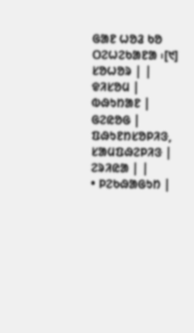ᱜᱟᱱ ᱦᱚᱲ ᱠᱚ ᱛᱮᱦᱮᱠᱟᱱᱟ ᱾[᱑]
ᱥᱚᱦᱚᱨ | |
ᱫᱤᱥᱚᱢ | ᱵᱷᱩᱴᱟᱱ |
ᱜᱮᱭᱚᱜ | ᱯᱷᱩᱱᱴᱥᱚᱞᱤᱝ, ᱥᱟᱢᱯᱷᱮᱞᱤᱝ |
ᱮᱨᱤᱭᱟ | |
• ᱞᱮᱠᱷᱟᱜᱩᱴ |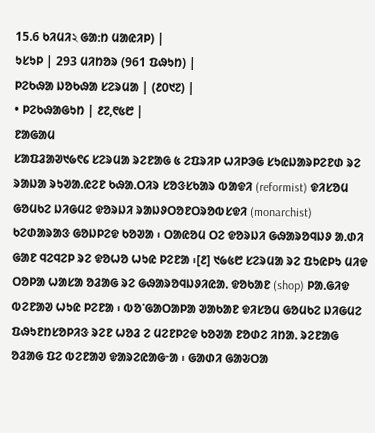15.6 ᱠᱤᱢᱤ২ ᱜᱟᱺᱴ ᱢᱟᱭᱤᱞ) |
ᱩᱥᱩᱞ | 293 ᱢᱤᱴᱚᱨ (961 ᱯᱷᱩᱴ) |
ᱞᱮᱠᱷᱟ ᱡᱚᱠᱷᱟ ᱥᱮᱨᱢᱟ | (᱒᱐᱑᱗) |
• ᱞᱮᱠᱷᱟᱜᱩᱴ | ᱒᱗,᱖᱕᱘ |
ᱱᱟᱜᱟᱢ
ᱥᱟᱯᱲᱟᱣ᱑᱙᱖᱔ ᱥᱮᱨᱢᱟ ᱨᱮᱱᱟᱜ ᱕ ᱮᱯᱨᱤᱞ ᱦᱤᱞᱳᱜ ᱥᱩᱭᱡᱟᱨᱞᱮᱱᱰ ᱨᱮ ᱨᱟᱡᱟ ᱨᱩᱣᱟᱹᱭᱮᱱ ᱠᱷᱟᱹᱛᱤᱨ ᱥᱚᱝᱥᱠᱟᱨ ᱵᱟᱫᱤ (reformist) ᱫᱤᱥᱚᱢ ᱜᱚᱢᱠᱮ ᱡᱤᱜᱢᱮ ᱫᱚᱨᱡᱤ ᱨᱟᱡᱽᱛᱚᱱᱛᱨᱚᱵᱥᱫᱤ (monarchist) ᱠᱮᱰᱟᱨᱟᱝ ᱜᱚᱡᱞᱮᱫ ᱠᱚᱣᱟ ᱾ ᱛᱟᱭᱚᱢ ᱛᱮ ᱫᱚᱨᱡᱤ ᱜᱷᱟᱨᱚᱧᱡᱽ ᱟᱹᱰᱤ ᱜᱟᱱ ᱧᱮᱧᱮᱞ ᱨᱮ ᱫᱚᱦᱚ ᱦᱩᱭ ᱞᱮᱱᱟ ᱾[᱒] ᱑᱙᱕᱘ ᱥᱮᱨᱢᱟ ᱨᱮ ᱯᱩᱭᱞᱩ ᱢᱤᱫ ᱛᱚᱞᱟ ᱦᱟᱥᱟ ᱚᱲᱟᱜ ᱨᱮ ᱜᱷᱟᱨᱚᱧᱡᱽᱤᱭᱟᱹ ᱫᱚᱠᱟᱱ (shop) ᱞᱟᱹᱜᱤᱫ ᱵᱮᱱᱟᱣ ᱦᱩᱭ ᱞᱮᱱᱟ ᱾ ᱵᱚᱸᱜᱟᱛᱟᱞᱟ ᱣᱟᱠᱟᱱ ᱫᱤᱥᱚᱢ ᱜᱚᱢᱠᱮ ᱡᱤᱜᱢᱮ ᱯᱷᱩᱱᱴᱥᱚᱞᱤᱝ ᱨᱮᱱ ᱦᱚᱲ ᱮ ᱢᱮᱱᱞᱮᱫ ᱠᱚᱣᱟ ᱱᱚᱰᱮ ᱤᱴᱟᱹ ᱨᱮᱱᱟᱜ ᱚᱲᱟᱜ ᱯᱮ ᱵᱮᱱᱟᱣ ᱫᱟᱨᱮᱭᱟᱜᱼᱟ ᱾ ᱜᱟᱰᱤ ᱜᱟᱶᱛᱟ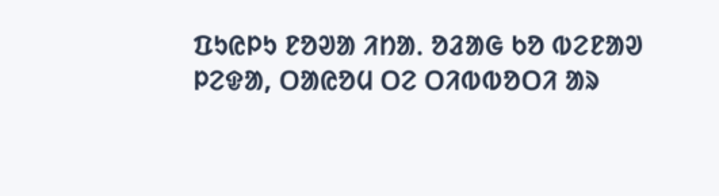ᱯᱩᱭᱞᱩ ᱱᱚᱣᱟ ᱤᱴᱟᱹ ᱚᱲᱟᱜ ᱠᱚ ᱵᱮᱱᱟᱣ ᱞᱮᱫᱟ, ᱛᱟᱭᱚᱢ ᱛᱮ ᱛᱤᱵᱵᱚᱛᱤ ᱟᱨ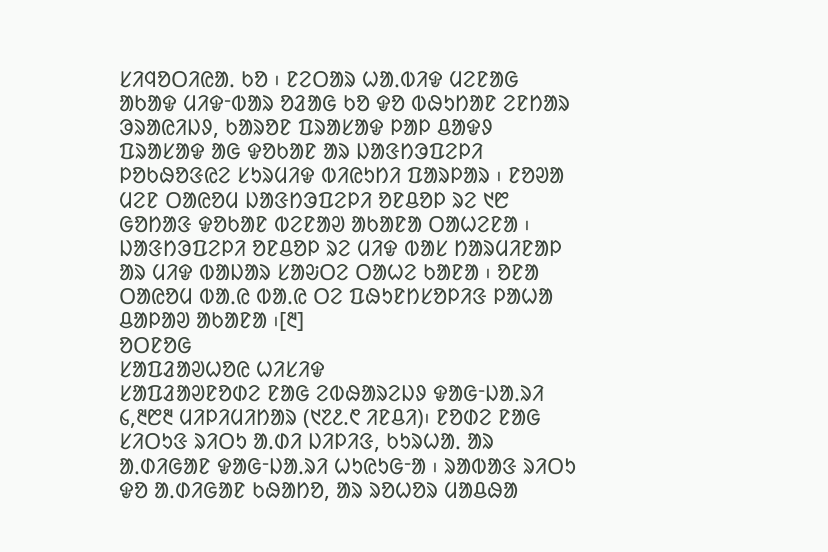ᱥᱤᱧᱚᱛᱤᱭᱟᱹ ᱠᱚ ᱾ ᱱᱮᱛᱟᱨ ᱦᱟᱹᱵᱤᱫ ᱢᱮᱱᱟᱜ ᱟᱠᱟᱫ ᱢᱤᱫᱼᱵᱟᱨ ᱚᱲᱟᱜ ᱠᱚ ᱫᱚ ᱵᱷᱩᱴᱟᱱ ᱮᱱᱴᱟᱨ ᱳᱨᱟᱭᱤᱡᱽ, ᱠᱟᱨᱚᱱ ᱯᱨᱟᱥᱟᱫ ᱞᱟᱞ ᱪᱟᱫᱽ ᱯᱨᱟᱥᱟᱫ ᱟᱜ ᱫᱚᱠᱟᱱ ᱟᱨ ᱡᱟᱝᱴᱳᱯᱮᱞᱤ ᱞᱚᱠᱷᱚᱝᱭᱮ ᱥᱩᱨᱢᱤᱫ ᱵᱤᱭᱩᱴᱤ ᱯᱟᱨᱞᱟᱨ ᱾ ᱱᱚᱣᱟ ᱢᱮᱱ ᱛᱟᱭᱚᱢ ᱡᱟᱝᱴᱳᱯᱮᱞᱤ ᱚᱱᱪᱚᱞ ᱨᱮ ᱑᱘ ᱜᱚᱴᱟᱝ ᱫᱚᱠᱟᱱ ᱵᱮᱱᱟᱣ ᱟᱠᱟᱱᱟ ᱛᱟᱦᱮᱱᱟ ᱾ ᱡᱟᱝᱴᱳᱯᱮᱞᱤ ᱚᱱᱪᱚᱞ ᱨᱮ ᱢᱤᱫ ᱵᱟᱥ ᱴᱟᱨᱢᱤᱱᱟᱞ ᱟᱨ ᱢᱤᱫ ᱵᱟᱡᱟᱨ ᱥᱟᱶᱛᱮ ᱛᱟᱦᱮ ᱠᱟᱱᱟ ᱾ ᱚᱱᱟ ᱛᱟᱭᱚᱢ ᱵᱟᱹᱭ ᱵᱟᱹᱭ ᱛᱮ ᱯᱷᱩᱱᱴᱥᱚᱞᱤᱝ ᱞᱟᱦᱟ ᱪᱟᱞᱟᱣ ᱟᱠᱟᱱᱟ ᱾[᱓]
ᱚᱛᱱᱚᱜ
ᱥᱟᱯᱲᱟᱣᱦᱚᱭ ᱦᱤᱥᱤᱫ
ᱥᱟᱯᱲᱟᱣᱱᱚᱰᱮ ᱱᱟᱜ ᱮᱵᱷᱟᱨᱮᱡᱽ ᱫᱟᱜᱼᱡᱟᱹᱨᱤ ᱔,᱓᱘᱓ ᱢᱤᱞᱤᱢᱤᱴᱟᱨ (᱑᱗᱒.᱖ ᱤᱱᱪᱤ)᱾ ᱱᱚᱰᱮ ᱱᱟᱜ ᱥᱤᱛᱩᱝ ᱨᱤᱛᱩ ᱟᱹᱰᱤ ᱡᱤᱞᱤᱝ, ᱠᱩᱨᱦᱟᱹ ᱟᱨ ᱟᱹᱰᱤᱜᱟᱱ ᱫᱟᱜᱼᱡᱟᱹᱨᱤ ᱦᱩᱭᱩᱜᱼᱟ ᱾ ᱨᱟᱵᱟᱝ ᱨᱤᱛᱩ ᱫᱚ ᱟᱹᱰᱤᱜᱟᱱ ᱠᱷᱟᱴᱚ, ᱟᱨ ᱨᱚᱦᱚᱨ ᱢᱟᱪᱷᱟ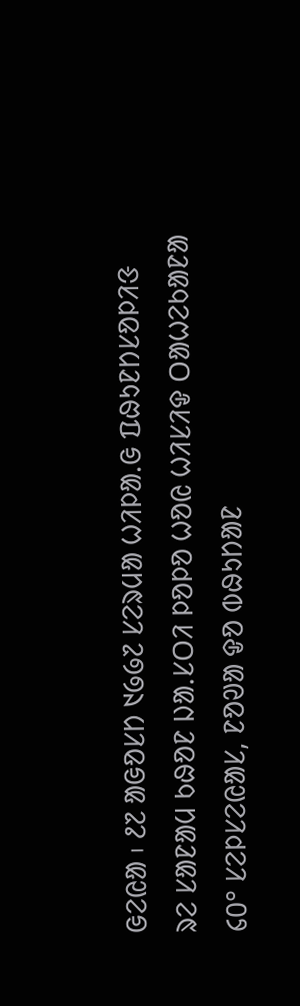ᱜᱮᱭᱟ ᱾ ᱒᱗ ᱟᱜᱚᱥᱴ ᱑᱙᱙᱗ ᱥᱮᱨᱢᱟ ᱦᱤᱞᱟᱹᱜ ᱯᱷᱩᱱᱴᱥᱚᱞᱤᱝ ᱨᱮ ᱥᱟᱱᱟᱢ ᱠᱷᱚᱱ ᱡᱟᱹᱥᱛᱤ ᱞᱚᱞᱚ ᱦᱚᱭ ᱦᱤᱥᱤᱫ ᱛᱟᱦᱮᱠᱟᱱᱟ ᱔᱐° ᱥᱮᱞᱥᱮᱭᱟᱥ, ᱱᱚᱣᱟ ᱫᱚ ᱵᱷᱩᱴᱟᱱ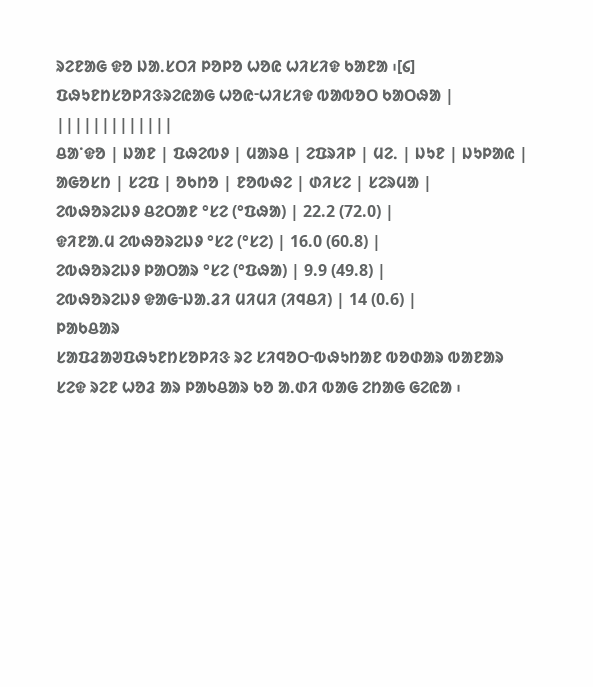ᱨᱮᱱᱟᱜ ᱫᱚ ᱡᱟᱹᱥᱛᱤ ᱞᱚᱞᱚ ᱦᱚᱭ ᱦᱤᱥᱤᱫ ᱠᱟᱱᱟ ᱾[᱔]
ᱯᱷᱩᱱᱴᱥᱚᱞᱤᱝᱨᱮᱭᱟᱜ ᱦᱚᱭᱼᱦᱤᱥᱤᱫ ᱵᱟᱵᱚᱛ ᱠᱟᱛᱷᱟ | |||||||||||||
ᱪᱟᱸᱫᱚ | ᱡᱟᱱ | ᱯᱷᱮᱵᱽ | ᱢᱟᱨᱪ | ᱮᱯᱨᱤᱞ | ᱢᱮᱹ | ᱡᱩᱱ | ᱡᱩᱞᱟᱭ | ᱟᱜᱚᱥᱴ | ᱥᱮᱯ | ᱚᱠᱴᱚ | ᱱᱚᱵᱷᱮ | ᱰᱤᱥᱮ | ᱥᱮᱨᱢᱟ |
ᱮᱵᱷᱚᱨᱮᱡᱽ ᱪᱮᱛᱟᱱ °ᱥᱮ (°ᱯᱷᱟ) | 22.2 (72.0) |
ᱫᱤᱱᱟᱹᱢ ᱮᱵᱷᱚᱨᱮᱡᱽ °ᱥᱮ (°ᱥᱮ) | 16.0 (60.8) |
ᱮᱵᱷᱚᱨᱮᱡᱽ ᱞᱟᱛᱟᱨ °ᱥᱮ (°ᱯᱷᱟ) | 9.9 (49.8) |
ᱮᱵᱷᱚᱨᱮᱡᱽ ᱫᱟᱜᱼᱡᱟᱹᱲᱤ ᱢᱤᱢᱤ (ᱤᱧᱪᱤ) | 14 (0.6) |
ᱞᱟᱠᱪᱟᱨ
ᱥᱟᱯᱲᱟᱣᱯᱷᱩᱱᱴᱥᱚᱞᱤᱝ ᱨᱮ ᱥᱤᱧᱚᱛᱼᱵᱷᱩᱴᱟᱱ ᱵᱚᱰᱟᱨ ᱵᱟᱱᱟᱨ ᱥᱮᱫ ᱨᱮᱱ ᱦᱚᱲ ᱟᱨ ᱞᱟᱠᱪᱟᱨ ᱠᱚ ᱟᱹᱰᱤ ᱵᱟᱜ ᱮᱴᱟᱜ ᱜᱮᱭᱟ ᱾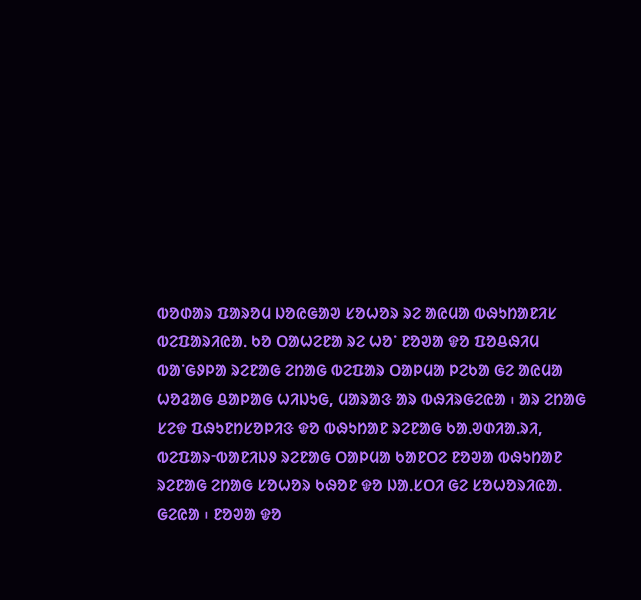ᱵᱚᱰᱟᱨ ᱯᱟᱨᱚᱢ ᱡᱚᱭᱜᱟᱣ ᱥᱚᱦᱚᱨ ᱨᱮ ᱟᱭᱢᱟ ᱵᱷᱩᱴᱟᱱᱤᱥ ᱵᱮᱯᱟᱨᱤᱭᱟᱹ ᱠᱚ ᱛᱟᱦᱮᱱᱟ ᱨᱮ ᱦᱚᱸ ᱱᱚᱣᱟ ᱫᱚ ᱯᱚᱪᱷᱤᱢ ᱵᱟᱸᱜᱽᱞᱟ ᱨᱮᱱᱟᱜ ᱮᱴᱟᱜ ᱵᱮᱯᱟᱨ ᱛᱟᱞᱢᱟ ᱞᱮᱠᱟ ᱜᱮ ᱟᱭᱢᱟ ᱦᱚᱲᱟᱜ ᱪᱟᱞᱟᱜ ᱦᱤᱡᱩᱜ, ᱢᱟᱨᱟᱝ ᱟᱨ ᱵᱷᱤᱨᱜᱮᱭᱟ ᱾ ᱟᱨ ᱮᱴᱟᱜ ᱥᱮᱫ ᱯᱷᱩᱱᱴᱥᱚᱞᱤᱝ ᱫᱚ ᱵᱷᱩᱴᱟᱱ ᱨᱮᱱᱟᱜ ᱠᱟᱹᱣᱰᱤᱟᱹᱨᱤ, ᱵᱮᱯᱟᱨᱼᱵᱟᱱᱤᱡᱽ ᱨᱮᱱᱟᱜ ᱛᱟᱞᱢᱟ ᱠᱟᱱᱛᱮ ᱱᱚᱣᱟ ᱵᱷᱩᱴᱟᱱ ᱨᱮᱱᱟᱜ ᱮᱴᱟᱜ ᱥᱚᱦᱚᱨ ᱠᱷᱚᱱ ᱫᱚ ᱡᱟᱹᱥᱛᱤ ᱜᱮ ᱥᱚᱦᱚᱨᱤᱭᱟᱹ ᱜᱮᱭᱟ ᱾ ᱱᱚᱣᱟ ᱫᱚ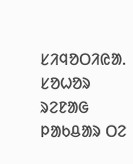ᱥᱤᱧᱚᱛᱤᱭᱟᱹ ᱥᱚᱦᱚᱨ ᱨᱮᱱᱟᱜ ᱞᱟᱠᱪᱟᱨ ᱛᱮ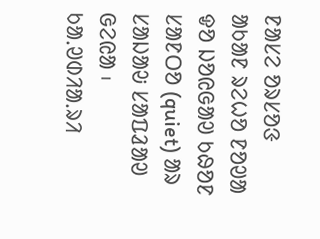ᱱᱟᱥᱮ ᱚᱨᱥᱚᱝ ᱟᱠᱟᱱ ᱨᱮᱦᱚ ᱱᱚᱣᱟ ᱫᱚ ᱡᱚᱭᱜᱟᱣ ᱠᱷᱚᱱ ᱥᱟᱱᱛᱚ (quiet) ᱟᱨ ᱥᱟᱡᱟᱶ ᱥᱟᱯᱲᱟᱣ ᱜᱮᱭᱟ ᱾
ᱠᱟᱹᱣᱰᱤᱟᱹᱨᱤ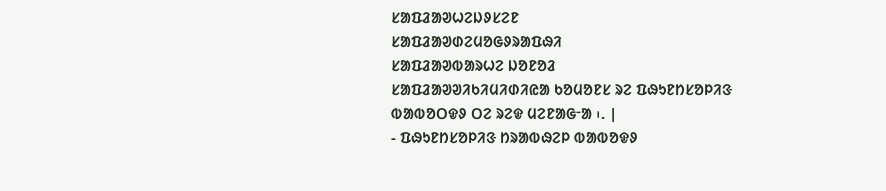ᱥᱟᱯᱲᱟᱣᱦᱮᱡᱽᱥᱮᱱ
ᱥᱟᱯᱲᱟᱣᱰᱮᱢᱚᱜᱽᱨᱟᱯᱷᱤ
ᱥᱟᱯᱲᱟᱣᱵᱟᱨᱦᱮ ᱡᱚᱱᱚᱲ
ᱥᱟᱯᱲᱟᱣᱣᱤᱠᱤᱢᱤᱰᱤᱭᱟ ᱠᱚᱢᱚᱱᱥ ᱨᱮ ᱯᱷᱩᱱᱴᱥᱚᱞᱤᱝ ᱵᱟᱵᱚᱛᱫᱽ ᱛᱮ ᱨᱮᱫ ᱢᱮᱱᱟᱜᱼᱟ ᱾. |
- ᱯᱷᱩᱱᱴᱥᱚᱞᱤᱝ ᱴᱨᱟᱵᱷᱮᱞ ᱵᱟᱵᱚᱫᱽ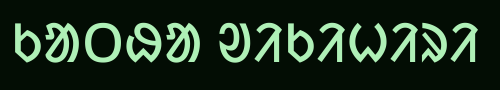ᱠᱟᱛᱷᱟ ᱣᱤᱠᱤᱦᱤᱨᱤ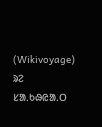(Wikivoyage) ᱨᱮ
ᱥᱟᱹᱠᱷᱭᱟᱹᱛ